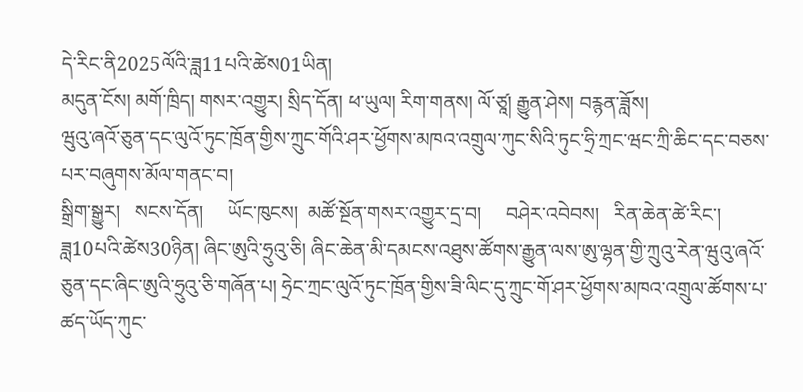དེ་རིང་ནི2025ལོའི་ཟླ11པའི་ཚེས01ཡིན།
མདུན་ངོས། མགོ་ཁྲིད། གསར་འགྱུར། སྲིད་དོན། ཕ་ཡུལ། རིག་གནས། ལོ་ཙཱ། རྒྱུན་ཤེས། བརྙན་ཟློས།
ཝུའུ་ཞའོ་ཅུན་དང་ལུའོ་ཏུང་ཁྲོན་གྱིས་ཀྲུང་གོའི་ཤར་ཕྱོགས་མཁའ་འགྲུལ་ཀུང་སིའི་ཏུང་ཧྲི་ཀྲང་ཝང་ཀྲི་ཆིང་དང་བཅས་པར་བཞུགས་མོལ་གནང་བ།
སྒྲིག་སྒྱུར།   སངས་དོན།     ཡོང་ཁུངས།  མཚོ་སྔོན་གསར་འགྱུར་དྲ་བ།     བཤེར་འབེབས།   རིན་ཆེན་ཚེ་རིང་།
ཟླ10པའི་ཚེས30ཉིན། ཞིང་ཨུའི་ཧྲུའུ་ཅི། ཞིང་ཆེན་མི་དམངས་འཐུས་ཚོགས་རྒྱུན་ལས་ཨུ་ལྷན་གྱི་ཀྲུའུ་རེན་ཝུའུ་ཞའོ་ཅུན་དང་ཞིང་ཨུའི་ཧྲུའུ་ཅི་གཞོན་པ། ཧྲེང་ཀྲང་ལུའོ་ཏུང་ཁྲོན་གྱིས་ཟི་ལིང་དུ་ཀྲུང་གོ་ཤར་ཕྱོགས་མཁའ་འགྲུལ་ཚོགས་པ་ཚད་ཡོད་ཀུང་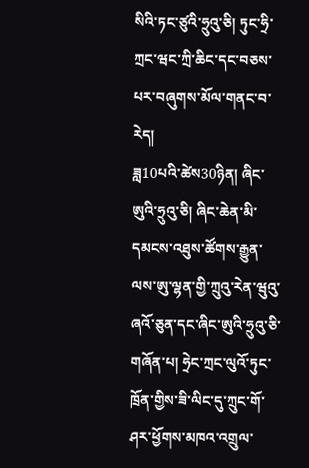སིའི་ཏང་ཙུའི་ཧྲུའུ་ཅི། ཏུང་ཧྲི་ཀྲང་ཝང་ཀྲི་ཆིང་དང་བཅས་པར་བཞུགས་མོལ་གནང་བ་རེད།
ཟླ10པའི་ཚེས30ཉིན། ཞིང་ཨུའི་ཧྲུའུ་ཅི། ཞིང་ཆེན་མི་དམངས་འཐུས་ཚོགས་རྒྱུན་ལས་ཨུ་ལྷན་གྱི་ཀྲུའུ་རེན་ཝུའུ་ཞའོ་ཅུན་དང་ཞིང་ཨུའི་ཧྲུའུ་ཅི་གཞོན་པ། ཧྲེང་ཀྲང་ལུའོ་ཏུང་ཁྲོན་གྱིས་ཟི་ལིང་དུ་ཀྲུང་གོ་ཤར་ཕྱོགས་མཁའ་འགྲུལ་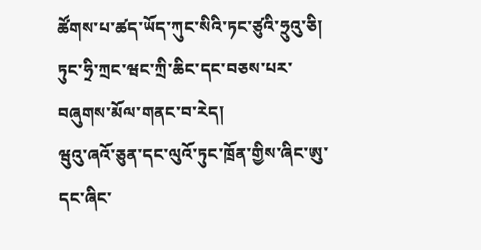ཚོགས་པ་ཚད་ཡོད་ཀུང་སིའི་ཏང་ཙུའི་ཧྲུའུ་ཅི། ཏུང་ཧྲི་ཀྲང་ཝང་ཀྲི་ཆིང་དང་བཅས་པར་བཞུགས་མོལ་གནང་བ་རེད།
ཝུའུ་ཞའོ་ཅུན་དང་ལུའོ་ཏུང་ཁྲོན་གྱིས་ཞིང་ཨུ་དང་ཞིང་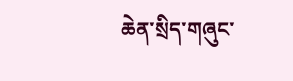ཆེན་སྲིད་གཞུང་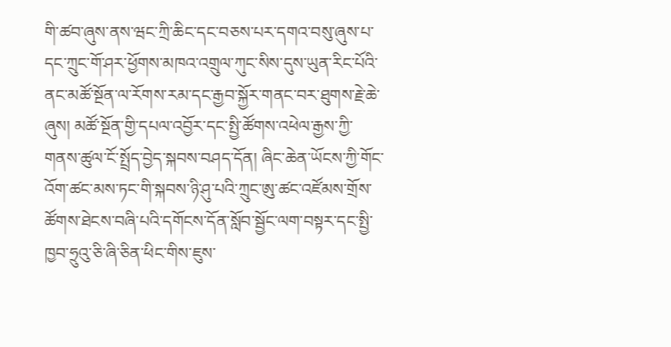གི་ཚབ་ཞུས་ནས་ཝང་ཀྲི་ཆིང་དང་བཅས་པར་དགའ་བསུ་ཞུས་པ་དང་ཀྲུང་གོ་ཤར་ཕྱོགས་མཁའ་འགྲུལ་ཀུང་སིས་དུས་ཡུན་རིང་པོའི་ནང་མཚོ་སྔོན་ལ་རོགས་རམ་དང་རྒྱབ་སྐྱོར་གནང་བར་ཐུགས་རྗེ་ཆེ་ཞུས། མཚོ་སྔོན་གྱི་དཔལ་འབྱོར་དང་སྤྱི་ཚོགས་འཕེལ་རྒྱས་ཀྱི་གནས་ཚུལ་ངོ་སྤྲོད་བྱེད་སྐབས་བཤད་དོན། ཞིང་ཆེན་ཡོངས་ཀྱི་གོང་འོག་ཚང་མས་ཏང་གི་སྐབས་ཉི་ཤུ་པའི་ཀྲུང་ཨུ་ཚང་འཛོམས་གྲོས་ཚོགས་ཐེངས་བཞི་པའི་དགོངས་དོན་སློབ་སྦྱོང་ལག་བསྟར་དང་སྤྱི་ཁྱབ་ཧྲུའུ་ཅི་ཞི་ཅིན་ཕིང་གིས་ཇུས་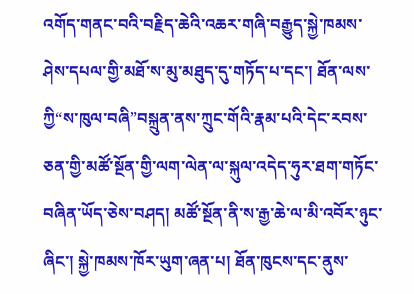འགོད་གནང་བའི་བརྗིད་ཆེའི་འཆར་གཞི་བརྒྱུད་སྐྱེ་ཁམས་ཤེས་དཔལ་གྱི་མཐོ་ས་མུ་མཐུད་དུ་གཏོད་པ་དང་། ཐོན་ལས་ཀྱི“ས་ཁུལ་བཞི”བསྐྲུན་ནས་ཀྲུང་གོའི་རྣམ་པའི་དེང་རབས་ཅན་གྱི་མཚོ་སྔོན་གྱི་ལག་ལེན་ལ་སྐུལ་འདེད་ཧུར་ཐག་གཏོང་བཞིན་ཡོད་ཅེས་བཤད། མཚོ་སྔོན་ནི་ས་རྒྱ་ཆེ་ལ་མི་འབོར་ཉུང་ཞིང་། སྐྱེ་ཁམས་ཁོར་ཡུག་ཞན་པ། ཐོན་ཁུངས་དང་ནུས་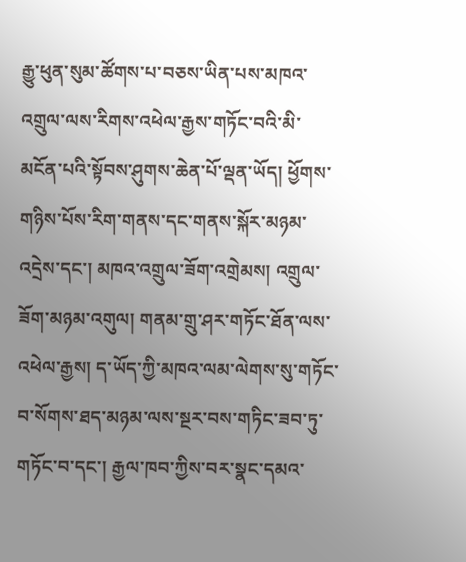རྒྱུ་ཕུན་སུམ་ཚོགས་པ་བཅས་ཡིན་པས་མཁའ་འགྲུལ་ལས་རིགས་འཕེལ་རྒྱས་གཏོང་བའི་མི་མངོན་པའི་སྟོབས་ཤུགས་ཆེན་པོ་ལྡན་ཡོད། ཕྱོགས་གཉིས་པོས་རིག་གནས་དང་གནས་སྐོར་མཉམ་འདྲེས་དང་། མཁའ་འགྲུལ་ཟོག་འགྲེམས། འགྲུལ་ཟོག་མཉམ་འགུལ། གནམ་གྲུ་ཤར་གཏོང་ཐོན་ལས་འཕེལ་རྒྱས། ད་ཡོད་ཀྱི་མཁའ་ལམ་ལེགས་སུ་གཏོང་བ་སོགས་ཐད་མཉམ་ལས་སྔར་བས་གཏིང་ཟབ་ཏུ་གཏོང་བ་དང་། རྒྱལ་ཁབ་ཀྱིས་བར་སྣང་དམའ་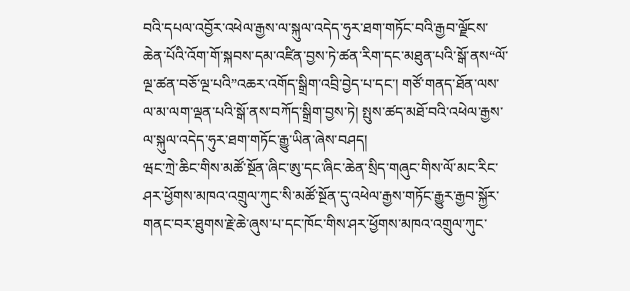བའི་དཔལ་འབྱོར་འཕེལ་རྒྱས་ལ་སྐུལ་འདེད་ཧུར་ཐག་གཏོང་བའི་རྒྱབ་ལྗོངས་ཆེན་པོའི་འོག་གོ་སྐབས་དམ་འཛིན་བྱས་ཏེ་ཚན་རིག་དང་མཐུན་པའི་སྒོ་ནས“ལོ་ལྔ་ཚན་བཅོ་ལྔ་པའི”འཆར་འགོད་སྒྲིག་འབྲི་བྱེད་པ་དང་། གཙོ་གནད་ཐོན་ལས་ལ་མ་ལག་ལྡན་པའི་སྒོ་ནས་བཀོད་སྒྲིག་བྱས་ཏེ། སྤུས་ཚད་མཐོ་བའི་འཕེལ་རྒྱས་ལ་སྐུལ་འདེད་ཧུར་ཐག་གཏོང་རྒྱུ་ཡིན་ཞེས་བཤད།
ཝང་ཀྲེ་ཆིང་གིས་མཚོ་སྔོན་ཞིང་ཨུ་དང་ཞིང་ཆེན་སྲིད་གཞུང་གིས་ལོ་མང་རིང་ཤར་ཕྱོགས་མཁའ་འགྲུལ་ཀུང་སི་མཚོ་སྔོན་དུ་འཕེལ་རྒྱས་གཏོང་རྒྱུར་རྒྱབ་སྐྱོར་གནང་བར་ཐུགས་རྗེ་ཆེ་ཞུས་པ་དང་ཁོང་གིས་ཤར་ཕྱོགས་མཁའ་འགྲུལ་ཀུང་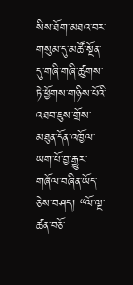སིས་ཐོག་མཐའ་བར་གསུམ་དུ་མཚོ་སྔོན་དུ་གཞི་གཞི་ཚུགས་ཏེ་ཕྱོགས་གཉིས་པོའི་འཐབ་ཇུས་གྲོས་མཐུན་དོན་འཁྱོལ་ཡག་པོ་བྱ་རྒྱུར་གཞོལ་བཞིན་ཡོད་ཅེས་བཤད། “ལོ་ལྔ་ཚན་བཅོ་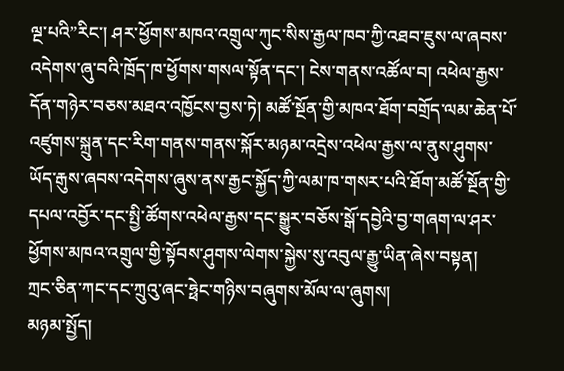ལྔ་པའི”རིང་། ཤར་ཕྱོགས་མཁའ་འགྲུལ་ཀུང་སིས་རྒྱལ་ཁབ་ཀྱི་འཐབ་ཇུས་ལ་ཞབས་འདེགས་ཞུ་བའི་ཁྲོད་ཁ་ཕྱོགས་གསལ་སྟོན་དང་། ངེས་གནས་འཚོལ་བ། འཕེལ་རྒྱས་དོན་གཉེར་བཅས་མཐའ་འཁྱོངས་བྱས་ཏེ། མཚོ་སྔོན་གྱི་མཁའ་ཐོག་བགྲོད་ལམ་ཆེན་པོ་འཛུགས་སྐྲུན་དང་རིག་གནས་གནས་སྐོར་མཉམ་འདྲེས་འཕེལ་རྒྱས་ལ་ནུས་ཤུགས་ཡོད་རྒུས་ཞབས་འདེགས་ཞུས་ནས་རྒྱང་སྐྱོད་ཀྱི་ལམ་ཁ་གསར་པའི་ཐོག་མཚོ་སྔོན་གྱི་དཔལ་འབྱོར་དང་སྤྱི་ཚོགས་འཕེལ་རྒྱས་དང་སྒྱུར་བཅོས་སྒོ་དབྱེའི་བྱ་གཞག་ལ་ཤར་ཕྱོགས་མཁའ་འགྲུལ་གྱི་སྟོབས་ཤུགས་ལེགས་སྐྱེས་སུ་འབུལ་རྒྱུ་ཡིན་ཞེས་བསྟན།
ཀྲང་ཅིན་ཀང་དང་ཀྲུའུ་ཞང་ཧྥེང་གཉིས་བཞུགས་མོལ་ལ་ཞུགས།
མཉམ་སྤྱོད།